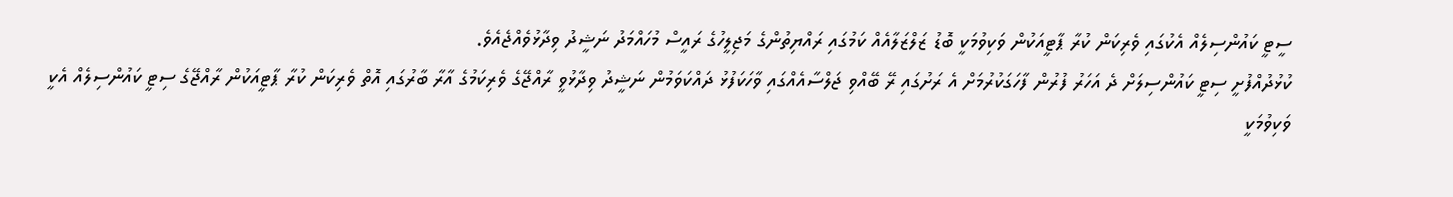ސީޓީ ކައުންސިލެއް އެކުގައި ވެރިކަން ކުރާ ޕާޓީއަކުން ވަކިވުމަކީ ބޮޑު ޒަލްޒަލާއެއް ކަމުގައި ރައްޔިތުންގެ މަޖިލީހުގެ ރައީސް މުހައްމަދު ނަޝީދު ވިދާޅުވެއްޖެއެވެ.
ކުޅުދުއްފުށީ ސިޓީ ކައުންސިލަށް ދެ އަހަރު ފުރުން ފާހަގަކުރުމަށް އެ ރަށުގައި ރޭ ބޭއްވި ޖަލްސާއެއްގައި ވާހަކަފުޅު ދައްކަވަމުން ނަޝީދު ވިދާޅުވީ ރާއްޖޭގެ ވެރިކަމުގެ އާރާ ބާރުގައި އޮތް ވެރިކަން ކުރާ ޕާޓީއަކުން ރާއްޖޭގެ ސިޓީ ކައުންސިލެއް އެކީ ވަކިވުމަކީ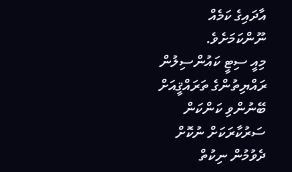އާދައިގެ ކަމެއް ނޫންކަމަށެވެ.
މިއީ ސިޓީ ކައުންސިލުން ރައްޔިތުންގެ ތަރައްޤީއަށް ބޭނުންވި ކަންކަން ސަރުކާރަކަށް ނުކޮށް ދެވުމުން ނިކުތް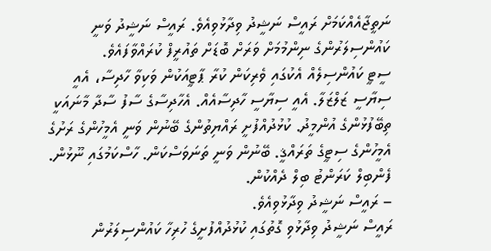ނަތީޖާއެއްކަމަށް ރައީސް ނަޝީދު ވިދާޅުވިއެވެ. ރައީސް ނަޝީދު ވަނީ ކައުންސިލަރުންގެ ނިންމުމަށް ވަރަށް ބޮޑަށް ތައުރީފް ކުރައްވާފައެވެ.
ސީޓީ ކައުންސިލެއް އެކުގައި ވެރިކަން ކުރާ ޕާޓީއަކުން ވަކިވާ ހާދިސާ، އެއީ ސިޔާސީ ޒަލްޒަލާ. އެއީ ސިޔާސީ ހާދިސާއެއް. އެހާދިސާގެ ސާފު ސާދާ މާނައަކީ ތިބޭފުޅުންގެ އުންމީދު. ކުޅުދުއްފުށީ ރައްޔިތުންގެ ބޭނުން ވަނީ އެމީހުންގެ ރަށުގެ އެމީހުންގެ ސިޓީގެ ތަރައްޤީ. ބޭނުން ވަނީ ތަނަވަސްކަން. ހާސްކަމުގައި ނޫޅުން. ފެންބިލް ކަރަންޓު ބިލް ދެއްކުން.
– ރައީސް ނަޝީދު ވިދާޅުވިއެވެ.
ރައީސް ނަޝީދު ވިދާޅުވި ގޮތުގައި ކުޅުދުއްފުށީގެ ހުރިހާ ކައުންސިލަރުން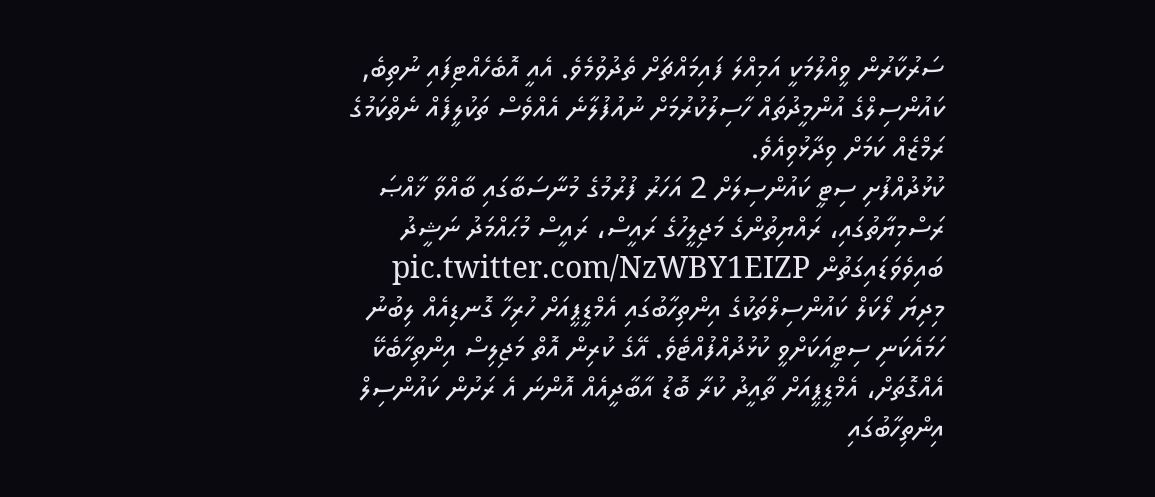ސަރުކާރުން ވީއްލުމަކީ އަމިއްލަ ފައިމައްޗަށް ތެދުވުމެވެ. އެއީ އޮބެހެއްޓިފައި ނުތިބެ, ކައުންސިލްގެ އުންމީދުތައް ހާސިލުކުރުމަށް ނުއުފުލާނެ އެއްވެސް ތަކުލީފެއް ނެތްކަމުގެ ރަމްޒެއް ކަމަށް ވިދާޅުވިއެވެ.
ކުޅުދުއްފުށި ސިޓީ ކައުންސިލަށް 2 އަހަރު ފުރުމުގެ މުނާސަބާގައި ބާއްވާ ޚާއްޞަ ރަސްމިޔާތުގައި، ރައްޔިތުންގެ މަޖިލީހުގެ ރައީސް، ރައީސް މުޙައްމަދު ނަޝީދު ބައިވެވަޑައިގަތުން pic.twitter.com/NzWBY1EIZP
މިދިޔަ ލޯކަލް ކައުންސިލްތަކުގެ އިންތިހާބުގައި އެމްޑީޕީއަށް ހުރިހާ ގޮނޑިއެއް ލިބުނު ހަމައެކަނި ސިޓީއަކަށްވީ ކުޅުދުއްފުއްޓެވެ. އޭގެ ކުރިން އޮތް މަޖިލިސް އިންތިހާބެކޭ އެއްގޮތަށް، އެމްޑީޕީއަށް ތާއީދު ކުރާ ބޮޑު އާބާދީއެއް އޮންނަ އެ ރަށުން ކައުންސިލް އިންތިހާބުގައި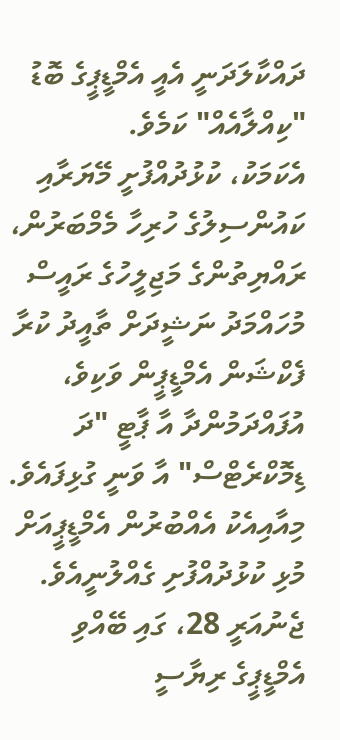ދައްކާލަދަނީ އެއީ އެމްޑީޕީގެ ބޮޑު "ކިއްލާއެއް" ކަމެވެ.
އެކަމަކު، ކުޅުދުއްފުށީ މޭޔަރާއި ކައުންސިލުގެ ހުރިހާ މެމްބަރުން، ރައްޔިތުންގެ މަޖިލީހުގެ ރައީސް މުހައްމަދު ނަޝީދަށް ތާއީދު ކުރާ ފެކްޝަން އެމްޑީޕީން ވަކިވެ، އުފައްދަމުންދާ އާ ޕާޓީ "ދަ ޑިމޮކްރެޓްސް" އާ ވަނީ ގުޅިފައެވެ. މިއާއިއެކު އެއްބުރުން އެމްޑީޕީއަށް މުޅި ކުޅުދުއްފުށި ގެއްލުނީއެވެ.
ޖެނުއަރީ 28، ގައި ބޭއްވި އެމްޑީޕީގެ ރިޔާސީ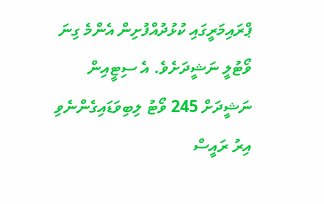ޕްރައިމަރީގައި ކުޅުދުއްފުށިން އެންމެ ގިނަ ވޯޓުލީ ނަޝީދަށެވެ. އެ ސިޓީއިން ނަޝީދަށް 245 ވޯޓު ލިބިވަޑައިގެންނެވި އިރު ރައީސް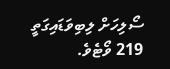ސޯލިހަށް ލިބިވަޑައިގަތީ 219 ވޯޓެވެ.